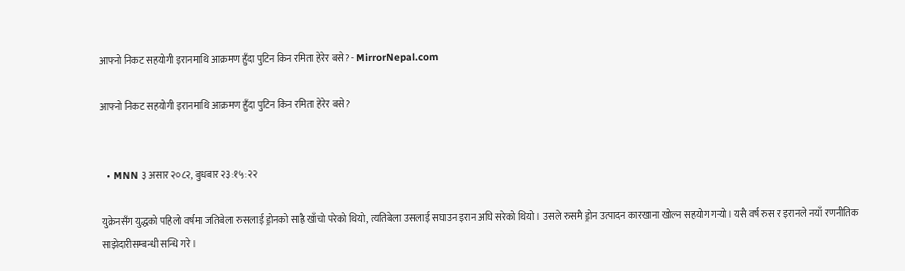आफ्नो निकट सहयोगी इरानमाथि आक्रमण हुँदा पुटिन किन रमिता हेरेर बसे? - MirrorNepal.com

आफ्नो निकट सहयोगी इरानमाथि आक्रमण हुँदा पुटिन किन रमिता हेरेर बसे?


  • MNN ३ असार २०८२, बुधबार २३:१५:२२

युक्रेनसँग युद्धको पहिलो वर्षमा जतिबेला रुसलाई ड्रोनको साह्रै खाँचो परेको थियो, त्यतिबेला उसलाई सघाउन इरान अघि सरेको थियो। उसले रुसमै ड्रोन उत्पादन कारखाना खोल्न सहयोग गर्‍यो। यसै वर्ष रुस र इरानले नयाँ रणनीतिक साझेदारीसम्बन्धी सन्धि गरे।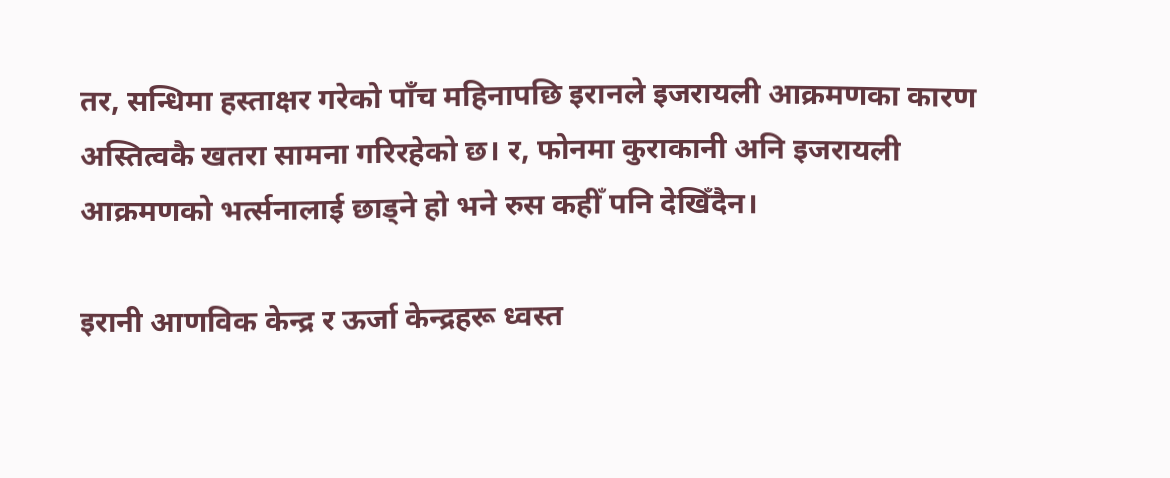तर, सन्धिमा हस्ताक्षर गरेको पाँच महिनापछि इरानले इजरायली आक्रमणका कारण अस्तित्वकै खतरा सामना गरिरहेको छ। र, फोनमा कुराकानी अनि इजरायली आक्रमणको भर्त्सनालाई छाड्ने हो भने रुस कहीँ पनि देखिँदैन।

इरानी आणविक केन्द्र र ऊर्जा केन्द्रहरू ध्वस्त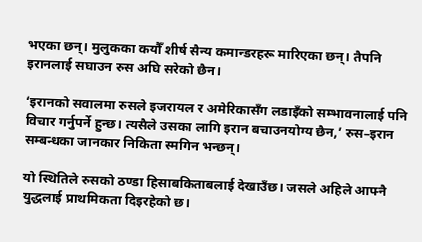भएका छन्। मुलुकका कयौँ शीर्ष सैन्य कमान्डरहरू मारिएका छन्। तैपनि इरानलाई सघाउन रुस अघि सरेको छैन।

‘इरानको सवालमा रुसले इजरायल र अमेरिकासँग लडाइँको सम्भावनालाई पनि विचार गर्नुपर्ने हुन्छ। त्यसैले उसका लागि इरान बचाउनयोग्य छैन,’ रुस–इरान सम्बन्धका जानकार निकिता स्मगिन भन्छन्।

यो स्थितिले रुसको ठण्डा हिसाबकिताबलाई देखाउँछ। जसले अहिले आफ्नै युद्धलाई प्राथमिकता दिइरहेको छ।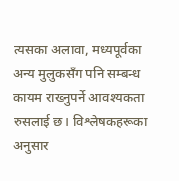त्यसका अलावा, मध्यपूर्वका अन्य मुलुकसँग पनि सम्बन्ध कायम राख्नुपर्ने आवश्यकता रुसलाई छ। विश्लेषकहरूका अनुसार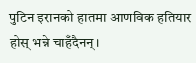पुटिन इरानको हातमा आणविक हतियार होस् भन्ने चाहँदैनन्।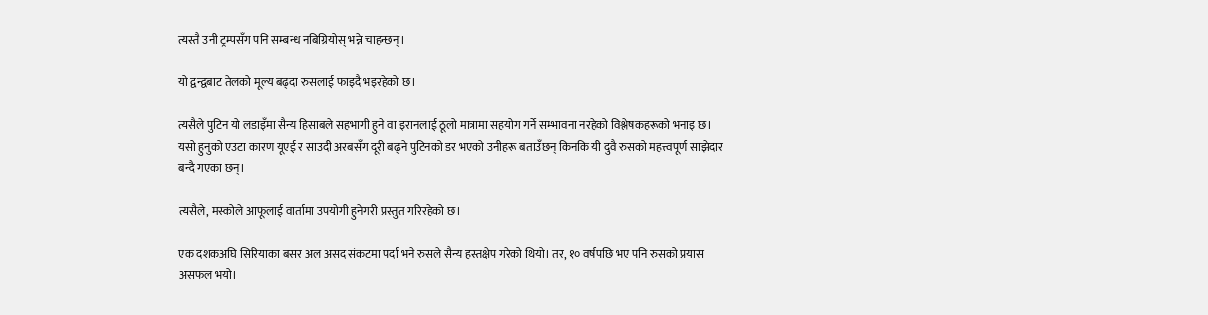त्यस्तै उनी ट्रम्पसँग पनि सम्बन्ध नबिग्रियोस् भन्ने चाहन्छन्।

यो द्वन्द्वबाट तेलको मूल्य बढ्दा रुसलाई फाइदै भइरहेको छ।

त्यसैले पुटिन यो लडाइँमा सैन्य हिसाबले सहभागी हुने वा इरानलाई ठूलो मात्रामा सहयोग गर्ने सम्भावना नरहेको विश्लेषकहरूको भनाइ छ। यसो हुनुको एउटा कारण यूएई र साउदी अरबसँग दूरी बढ्ने पुटिनको डर भएको उनीहरू बताउँछन् किनकि यी दुवै रुसको महत्त्वपूर्ण साझेदार बन्दै गएका छन्।

त्यसैले, मस्कोले आफूलाई वार्तामा उपयोगी हुनेगरी प्रस्तुत गरिरहेको छ।

एक दशकअघि सिरियाका बसर अल असद संकटमा पर्दा भने रुसले सैन्य हस्तक्षेप गरेको थियो। तर, १० वर्षपछि भए पनि रुसको प्रयास असफल भयो।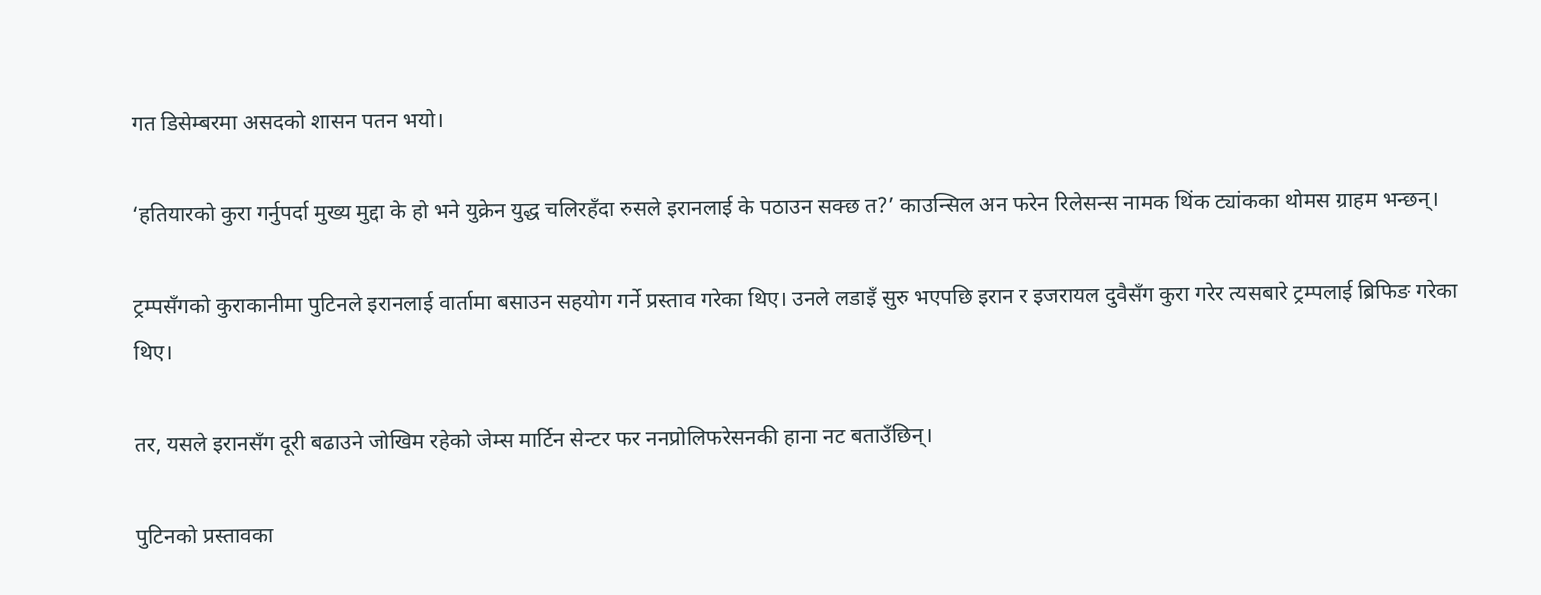गत डिसेम्बरमा असदको शासन पतन भयो।

‘हतियारको कुरा गर्नुपर्दा मुख्य मुद्दा के हो भने युक्रेन युद्ध चलिरहँदा रुसले इरानलाई के पठाउन सक्छ त?’ काउन्सिल अन फरेन रिलेसन्स नामक थिंक ट्यांकका थोमस ग्राहम भन्छन्।

ट्रम्पसँगको कुराकानीमा पुटिनले इरानलाई वार्तामा बसाउन सहयोग गर्ने प्रस्ताव गरेका थिए। उनले लडाइँ सुरु भएपछि इरान र इजरायल दुवैसँग कुरा गरेर त्यसबारे ट्रम्पलाई ब्रिफिङ गरेका थिए।

तर, यसले इरानसँग दूरी बढाउने जोखिम रहेको जेम्स मार्टिन सेन्टर फर ननप्रोलिफरेसनकी हाना नट बताउँछिन्।

पुटिनको प्रस्तावका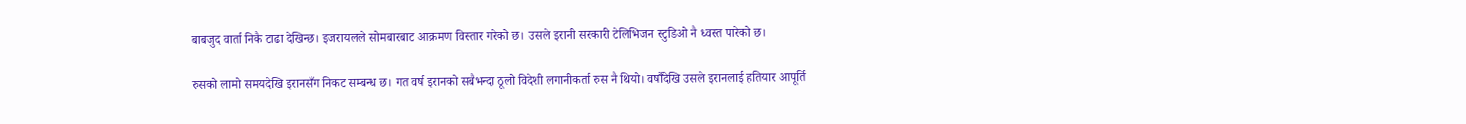बाबजुद वार्ता निकै टाढा देखिन्छ। इजरायलले सोमबारबाट आक्रमण विस्तार गरेको छ। उसले इरानी सरकारी टेलिभिजन स्टुडिओ नै ध्वस्त पारेको छ।

रुसको लामो समयदेखि इरानसँग निकट सम्बन्ध छ। गत वर्ष इरानको सबैभन्दा ठूलो विदेशी लगानीकर्ता रुस नै थियो। वर्षौंदेखि उसले इरानलाई हतियार आपूर्ति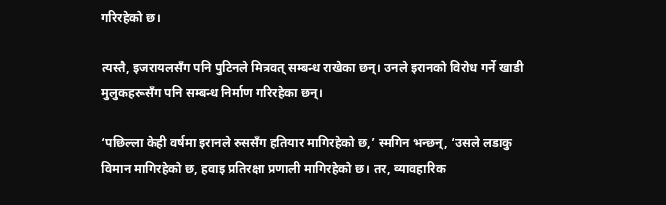गरिरहेको छ।

त्यस्तै, इजरायलसँग पनि पुटिनले मित्रवत् सम्बन्ध राखेका छन्। उनले इरानको विरोध गर्ने खाडी मुलुकहरूसँग पनि सम्बन्ध निर्माण गरिरहेका छन्।

‘पछिल्ला केही वर्षमा इरानले रुससँग हतियार मागिरहेको छ,’ स्मगिन भन्छन्, ‘उसले लडाकु विमान मागिरहेको छ, हवाइ प्रतिरक्षा प्रणाली मागिरहेको छ। तर, व्यावहारिक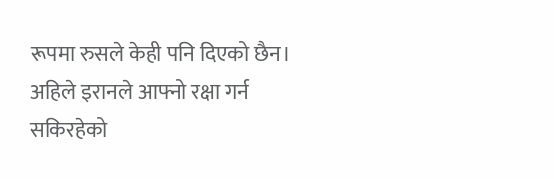रूपमा रुसले केही पनि दिएको छैन। अहिले इरानले आफ्नो रक्षा गर्न सकिरहेको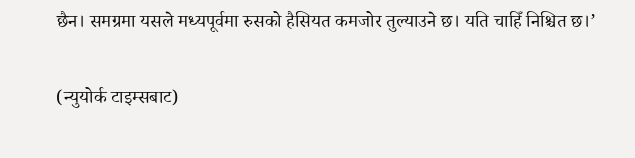छैन। समग्रमा यसले मध्यपूर्वमा रुसको हैसियत कमजोर तुल्याउने छ। यति चाहिँ निश्चित छ।’

(न्युयोर्क टाइम्सबाट)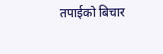तपाईको बिचार